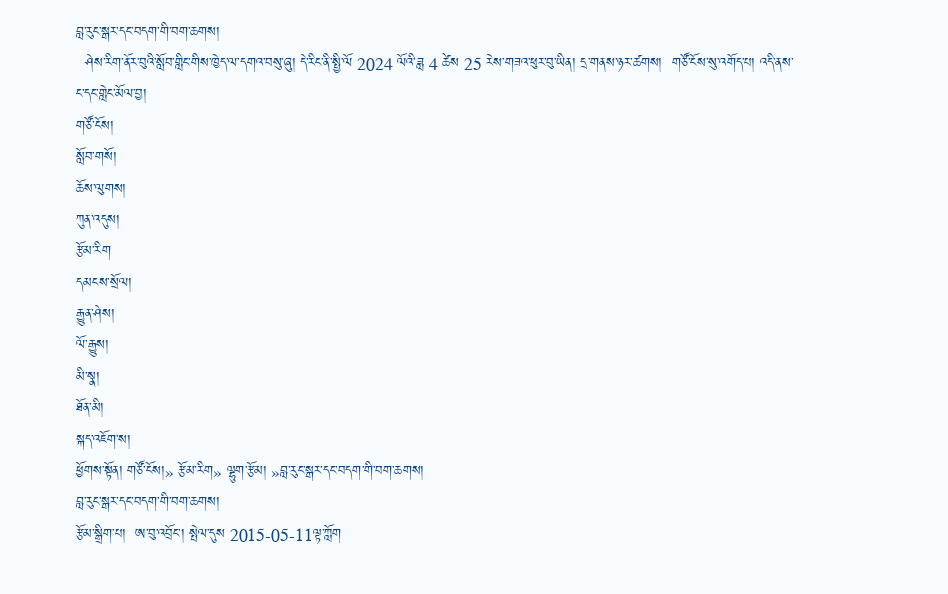བླ་རུང་སྒར་དང་བདག་གི་བག་ཆགས།
  ཤེས་རིག་ནོར་བུའི་སློབ་གླིང་གིས་ཁྱེད་ལ་དགའ་བསུ་ཞུ། དེ་རིང་ནི་སྤྱི་ལོ 2024 ལོའི་ཟླ 4 ཚེས 25 རེས་གཟའ་ཕུར་བུ་ཡིན། དྲ་གནས་ཉར་ཚགས།  གཙོ་ངོས་སུ་འགོད་པ། འདི་ནས་ང་དང་གླེང་མོལ་བྱ།
གཙོ་ངོས།
སློབ་གསོ།
ཆོས་ལུགས།
ཀུན་འདུས།
རྩོམ་རིག
དམངས་སྲོལ།
རྒྱུན་ཤེས།
ལོ་རྒྱུས།
མི་སྣ།
ཐོན་མི།
སྐད་འཇོག་ས།
ཕྱོགས་སྟོན། གཙོ་ངོས།» རྩོམ་རིག» ལྷུག་རྩོམ། »བླ་རུང་སྒར་དང་བདག་གི་བག་ཆགས།
བླ་རུང་སྒར་དང་བདག་གི་བག་ཆགས།
རྩོམ་སྒྲིག་པ།  ཨ་བུ་འབྲོང་། སྤེལ་དུས 2015-05-11ལྟ་ཀློག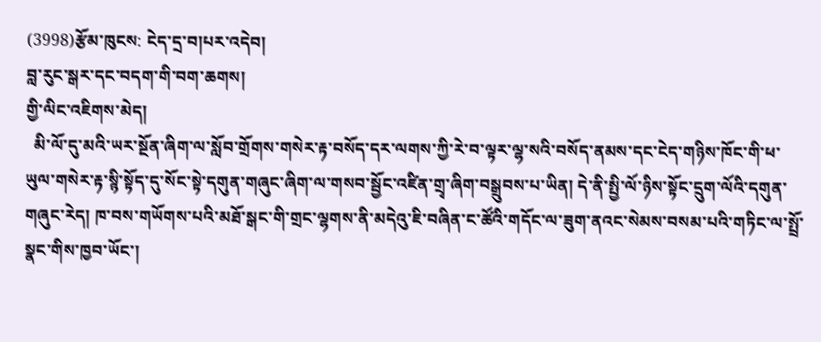(3998)རྩོམ་ཁུངས: ངེད་དྲ་བ།པར་འདེབ།
བླ་རུང་སྒར་དང་བདག་གི་བག་ཆགས།
གྱི་ལིང་འཇིགས་མེད།
  མི་ལོ་དུ་མའི་ཡར་སྔོན་ཞིག་ལ་སློབ་གྲོགས་གསེར་རྟ་བསོད་དར་ལགས་ཀྱི་རེ་བ་ལྟར་ལྷ་སའི་བསོད་ནམས་དང་ངེད་གཉིས་ཁོང་གི་ཕ་ཡུལ་གསེར་རྟ་སྙི་སྟོད་དུ་སོང་སྟེ་དགུན་གཞུང་ཞིག་ལ་གསབ་སྦྱོང་འཛིན་གྲྭ་ཞིག་བསྒྲུབས་པ་ཡིན། དེ་ནི་སྤྱི་ལོ་ཉིས་སྟོང་དྲུག་ལོའི་དགུན་གཞུང་རེད། ཁ་བས་གཡོགས་པའི་མཐོ་སྒང་གི་གྲང་ལྷགས་ནི་མདེའུ་ཇི་བཞིན་ང་ཚོའི་གདོང་ལ་ཟུག་ནའང་སེམས་བསམ་པའི་གཏིང་ལ་སྤྲོ་སྣང་གིས་ཁྱབ་ཡོང་།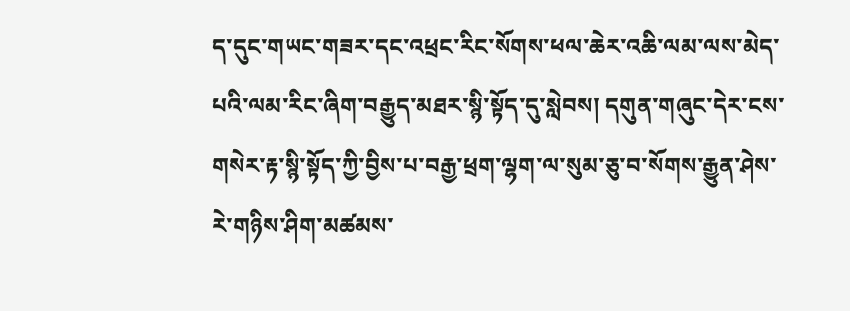ད་དུང་གཡང་གཟར་དང་འཕྲང་རིང་སོགས་ཕལ་ཆེར་འཆི་ལམ་ལས་མེད་པའི་ལམ་རིང་ཞིག་བརྒྱུད་མཐར་སྙི་སྟོད་དུ་སླེབས། དགུན་གཞུང་དེར་ངས་གསེར་རྟ་སྙི་སྟོད་ཀྱི་བྱིས་པ་བརྒྱ་ཕྲག་ལྷག་ལ་སུམ་ཅུ་བ་སོགས་རྒྱུན་ཤེས་རེ་གཉིས་ཤིག་མཚམས་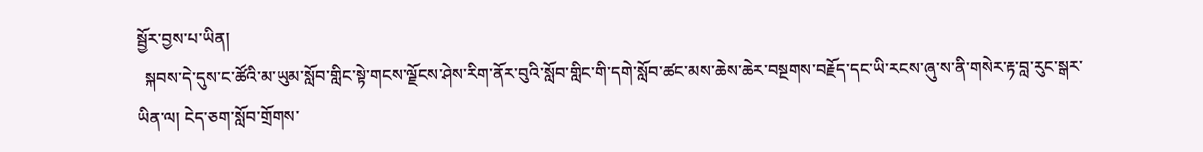སྦྱོར་བྱས་པ་ཡིན།
  སྐབས་དེ་དུས་ང་ཚོའི་མ་ཡུམ་སློབ་གླིང་སྟེ་གངས་ལྗོངས་ཤེས་རིག་ནོར་བུའི་སློབ་གླིང་གི་དགེ་སློབ་ཚང་མས་ཆེས་ཆེར་བསྔགས་བརྗོད་དང་ཡི་རངས་ཞུ་ས་ནི་གསེར་རྟ་བླ་རུང་སྒར་ཡིན་ལ། ངེད་ཅག་སློབ་གྲོགས་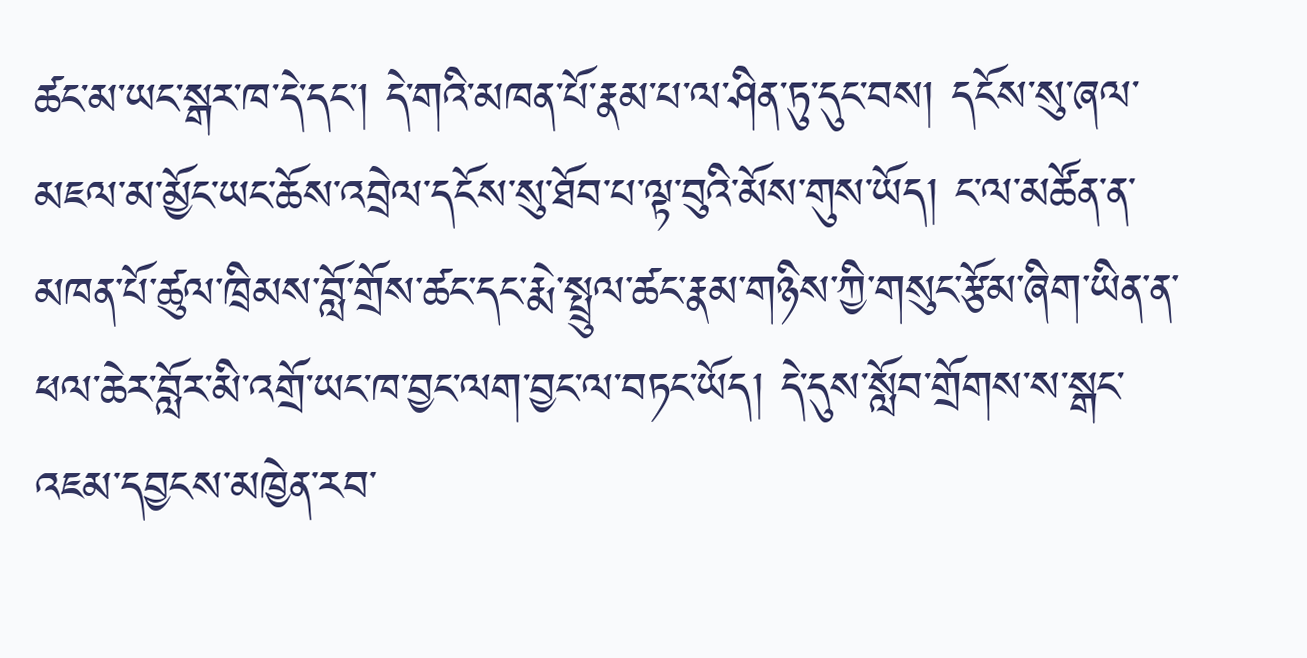ཚང་མ་ཡང་སྒར་ཁ་དེ་དང་། དེ་གའི་མཁན་པོ་རྣམ་པ་ལ་ཤིན་ཏུ་དུང་བས། དངོས་སུ་ཞལ་མཇལ་མ་མྱོང་ཡང་ཆོས་འབྲེལ་དངོས་སུ་ཐོབ་པ་ལྟ་བུའི་མོས་གུས་ཡོད། ང་ལ་མཚོན་ན་མཁན་པོ་ཚུལ་ཁྲིམས་བློ་གྲོས་ཚང་དང་རྨེ་སྤྲུལ་ཚང་རྣམ་གཉིས་ཀྱི་གསུང་རྩོམ་ཞིག་ཡིན་ན་ཕལ་ཆེར་བློར་མི་འགྲོ་ཡང་ཁ་བྱང་ལག་བྱང་ལ་བཏང་ཡོད། དེ་དུས་སློབ་གྲོགས་ས་སྒང་འཇམ་དབྱངས་མཁྱེན་རབ་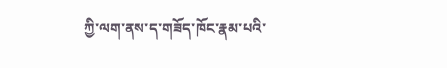ཀྱི་ལག་ནས་ད་གཟོད་ཁོང་རྣམ་པའི་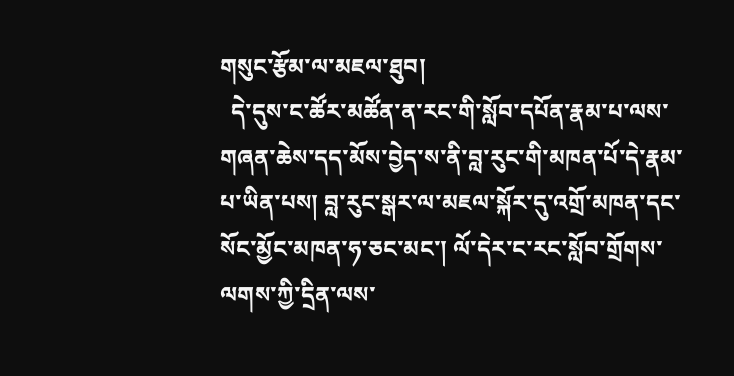གསུང་རྩོམ་ལ་མཇལ་ཐུབ།
  དེ་དུས་ང་ཚོར་མཚོན་ན་རང་གི་སློབ་དཔོན་རྣམ་པ་ལས་གཞན་ཆེས་དད་མོས་བྱེད་ས་ནི་བླ་རུང་གི་མཁན་པོ་དེ་རྣམ་པ་ཡིན་པས། བླ་རུང་སྒར་ལ་མཇལ་སྐོར་དུ་འགྲོ་མཁན་དང་སོང་མྱོང་མཁན་ཧ་ཅང་མང་། ལོ་དེར་ང་རང་སློབ་གྲོགས་ལགས་ཀྱི་དྲིན་ལས་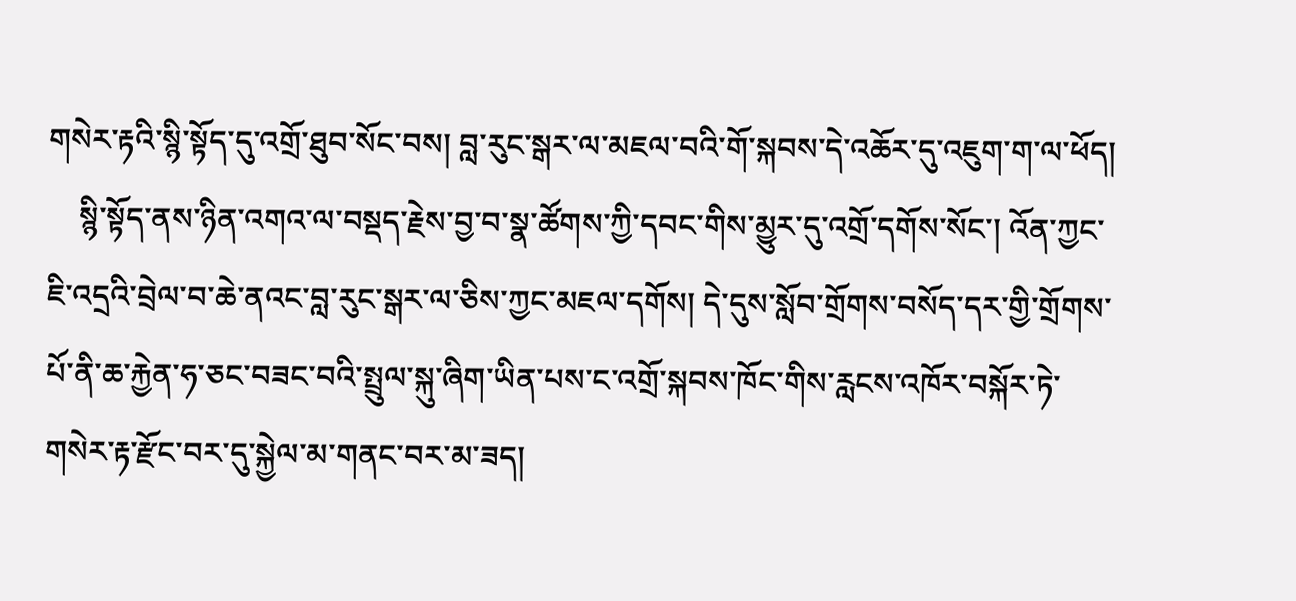གསེར་རྟའི་སྙི་སྟོད་དུ་འགྲོ་ཐུབ་སོང་བས། བླ་རུང་སྒར་ལ་མཇལ་བའི་གོ་སྐབས་དེ་འཆོར་དུ་འཇུག་ག་ལ་ཕོད།
    སྙི་སྟོད་ནས་ཉིན་འགའ་ལ་བསྡད་རྗེས་བྱ་བ་སྣ་ཚོགས་ཀྱི་དབང་གིས་མྱུར་དུ་འགྲོ་དགོས་སོང་། འོན་ཀྱང་ཇི་འདྲའི་བྲེལ་བ་ཆེ་ནའང་བླ་རུང་སྒར་ལ་ཅིས་ཀྱང་མཇལ་དགོས། དེ་དུས་སློབ་གྲོགས་བསོད་དར་གྱི་གྲོགས་པོ་ནི་ཆ་རྐྱེན་ཧ་ཅང་བཟང་བའི་སྤྲུལ་སྐུ་ཞིག་ཡིན་པས་ང་འགྲོ་སྐབས་ཁོང་གིས་རླངས་འཁོར་བསྐོར་ཏེ་གསེར་རྟ་རྫོང་བར་དུ་སྐྱེལ་མ་གནང་བར་མ་ཟད།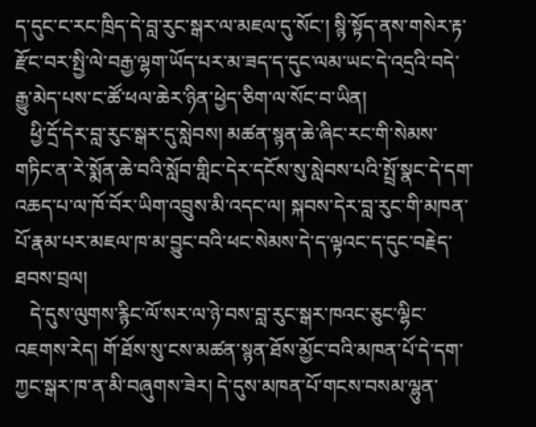ད་དུང་ང་རང་ཁྲིད་དེ་བླ་རུང་སྒར་ལ་མཇལ་དུ་སོང་། སྙི་སྟོད་ནས་གསེར་རྟ་རྫོང་བར་སྤྱི་ལེ་བརྒྱ་ལྷག་ཡོད་པར་མ་ཟད་ད་དུང་ལམ་ཡང་དེ་འདྲའི་བདེ་རྒྱུ་མེད་པས་ང་ཚོ་ཕལ་ཆེར་ཉིན་ཕྱེད་ཅིག་ལ་སོང་བ་ཡིན།
   ཕྱི་དྲོ་དེར་བླ་རུང་སྒར་དུ་སླེབས། མཚན་སྙན་ཆེ་ཞིང་རང་གི་སེམས་གཏིང་ན་རེ་སྨོན་ཆེ་བའི་སློབ་གླིང་དེར་དངོས་སུ་སླེབས་པའི་སྤྲོ་སྣང་དེ་དག་འཆད་པ་ལ་ཁོ་བོར་ཡིག་འབྲུས་མི་འདང་ལ། སྐབས་དེར་བླ་རུང་གི་མཁན་པོ་རྣམ་པར་མཇལ་ཁ་མ་བྱུང་བའི་ཕང་སེམས་དེ་ད་ལྟའང་ད་དུང་བརྗེད་ཐབས་བྲལ།
   དེ་དུས་ལུགས་རྙིང་ལོ་སར་ལ་ཉེ་བས་བླ་རུང་སྒར་ཁའང་ཅུང་ལྷིང་འཇགས་རེད། གོ་ཐོས་སུ་ངས་མཚན་སྙན་ཐོས་མྱོང་བའི་མཁན་པོ་དེ་དག་ཀྱང་སྒར་ཁ་ན་མི་བཞུགས་ཟེར། དེ་དུས་མཁན་པོ་གངས་བསམ་ལྷུན་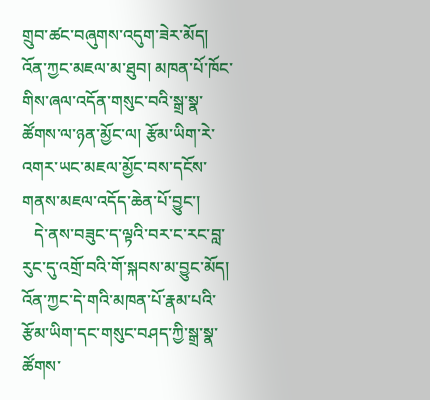གྲུབ་ཚང་བཞུགས་འདུག་ཟེར་མོད། འོན་ཀྱང་མཇལ་མ་ཐུབ། མཁན་པོ་ཁོང་གིས་ཞལ་འདོན་གསུང་བའི་སྒྲ་སྣ་ཚོགས་ལ་ཉན་མྱོང་ལ། རྩོམ་ཡིག་རེ་འགར་ཡང་མཇལ་མྱོང་བས་དངོས་གནས་མཇལ་འདོད་ཆེན་པོ་བྱུང་།
   དེ་ནས་བཟུང་ད་ལྟའི་བར་ང་རང་བླ་རུང་དུ་འགྲོ་བའི་གོ་སྐབས་མ་བྱུང་མོད། འོན་ཀྱང་དེ་གའི་མཁན་པོ་རྣམ་པའི་རྩོམ་ཡིག་དང་གསུང་བཤད་ཀྱི་སྒྲ་སྣ་ཚོགས་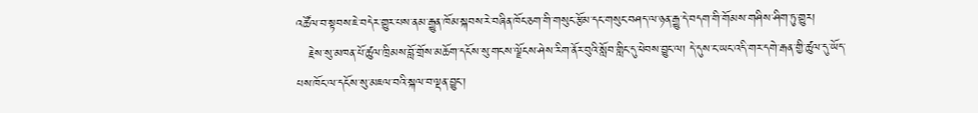འཚོལ་བ་སྟབས་ཇེ་བདེར་གྱུར་པས་ནམ་རྒྱུན་ཁོམ་སྐབས་རེ་བཞིན་ཁོང་ཅག་གི་གསུང་རྩོམ་དང་གསུང་བཤད་ལ་ཉན་རྒྱུ་དེ་བདག་གི་གོམས་གཤིས་ཤིག་ཏུ་གྱུར།
   རྗེས་སུ་མཁན་པོ་ཚུལ་ཁྲིམས་བློ་གྲོས་མཆོག་དངོས་སུ་གངས་ལྗོངས་ཤེས་རིག་ནོར་བུའི་སློབ་གླིང་དུ་ཕེབས་བྱུང་ལ། དེ་དུས་ང་ཡང་འདི་གར་དགེ་རྒན་གྱི་ཚུལ་དུ་ཡོད་པས་ཁོང་ལ་དངོས་སུ་མཇལ་བའི་སྐལ་བ་ལྡན་བྱུང་།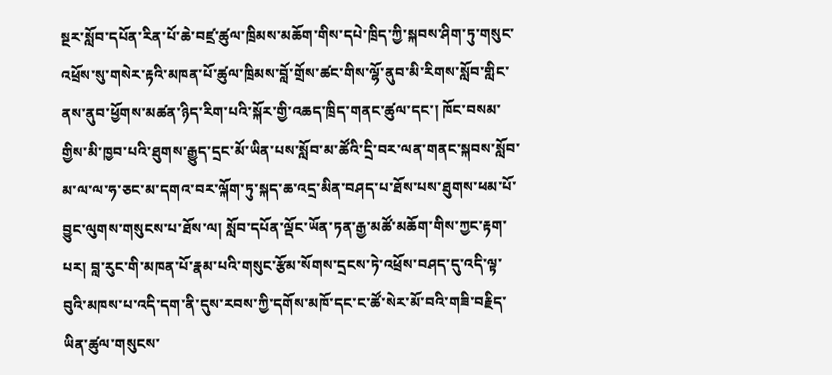སྔར་སློབ་དཔོན་རིན་པོ་ཆེ་བཛྲ་ཚུལ་ཁྲིམས་མཆོག་གིས་དཔེ་ཁྲིད་ཀྱི་སྐབས་ཤིག་ཏུ་གསུང་འཕྲོས་སུ་གསེར་རྟའི་མཁན་པོ་ཚུལ་ཁྲིམས་བློ་གྲོས་ཚང་གིས་ལྷོ་ནུབ་མི་རིགས་སློབ་གླིང་ནས་ནུབ་ཕྱོགས་མཚན་ཉིད་རིག་པའི་སྐོར་གྱི་འཆད་ཁྲིད་གནང་ཚུལ་དང་། ཁོང་བསམ་གྱིས་མི་ཁྱབ་པའི་ཐུགས་རྒྱུད་དྲང་མོ་ཡིན་པས་སློབ་མ་ཚོའི་དྲི་བར་ལན་གནང་སྐབས་སློབ་མ་ལ་ལ་ཧ་ཅང་མ་དགའ་བར་ལྐོག་ཏུ་སྐད་ཆ་འདྲ་མིན་བཤད་པ་ཐོས་པས་ཐུགས་ཕམ་པོ་བྱུང་ལུགས་གསུངས་པ་ཐོས་ལ། སློབ་དཔོན་ལྡོང་ཡོན་ཏན་རྒྱ་མཚོ་མཆོག་གིས་ཀྱང་རྟག་པར། བླ་རུང་གི་མཁན་པོ་རྣམ་པའི་གསུང་རྩོམ་སོགས་དྲངས་ཏེ་འཕྲོས་བཤད་དུ་འདི་ལྟ་བུའི་མཁས་པ་འདི་དག་ནི་དུས་རབས་ཀྱི་དགོས་མཁོ་དང་ང་ཚོ་སེར་མོ་བའི་གཟི་བརྗིད་ཡིན་ཚུལ་གསུངས་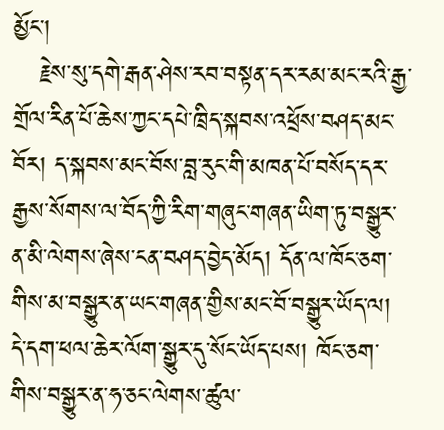མྱོང་།
   རྗེས་སུ་དགེ་རྒན་ཤེས་རབ་བསྟན་དར་རམ་མང་རའི་རྒྱ་གྲོལ་རིན་པོ་ཆེས་ཀྱང་དཔེ་ཁྲིད་སྐབས་འཕྲོས་བཤད་མང་བོར། ད་སྐབས་མང་བོས་བླ་རུང་གི་མཁན་པོ་བསོད་དར་རྒྱས་སོགས་ལ་བོད་ཀྱི་རིག་གཞུང་གཞན་ཡིག་ཏུ་བསྒྱུར་ན་མི་ལེགས་ཞེས་ངན་བཤད་བྱེད་མོད། དོན་ལ་ཁོང་ཅག་གིས་མ་བསྒྱུར་ན་ཡང་གཞན་གྱིས་མང་བོ་བསྒྱུར་ཡོད་ལ། དེ་དག་ཕལ་ཆེར་ལོག་སྒྱུར་དུ་སོང་ཡོད་པས། ཁོང་ཅག་གིས་བསྒྱུར་ན་ཧ་ཅང་ལེགས་ཚུལ་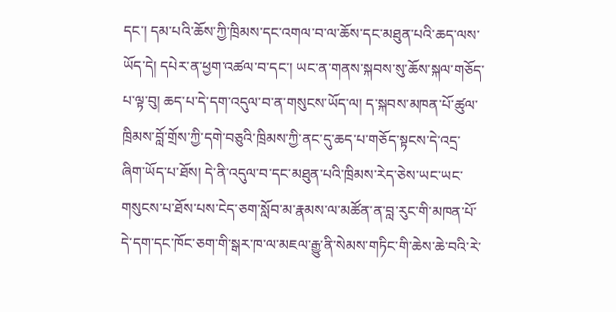དང་། དམ་པའི་ཆོས་ཀྱི་ཁྲིམས་དང་འགལ་བ་ལ་ཆོས་དང་མཐུན་པའི་ཆད་ལས་ཡོད་དེ། དཔེར་ན་ཕྱག་འཚལ་བ་དང་། ཡང་ན་གནས་སྐབས་སུ་ཆོས་སྐལ་གཅོད་པ་ལྟ་བུ། ཆད་པ་དེ་དག་འདུལ་བ་ན་གསུངས་ཡོད་ལ། ད་སྐབས་མཁན་པོ་ཚུལ་ཁྲིམས་བློ་གྲོས་ཀྱི་དགེ་བཅུའི་ཁྲིམས་ཀྱི་ནང་དུ་ཆད་པ་གཅོད་སྟངས་དེ་འདྲ་ཞིག་ཡོད་པ་ཐོས། དེ་ནི་འདུལ་བ་དང་མཐུན་པའི་ཁྲིམས་རེད་ཅེས་ཡང་ཡང་གསུངས་པ་ཐོས་པས་ངེད་ཅག་སློབ་མ་རྣམས་ལ་མཚོན་ན་བླ་རུང་གི་མཁན་པོ་དེ་དག་དང་ཁོང་ཅག་གི་སྒར་ཁ་ལ་མཇལ་རྒྱུ་ནི་སེམས་གཏིང་གི་ཆེས་ཆེ་བའི་རེ་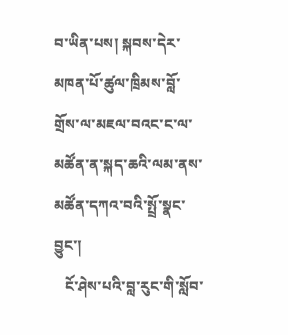བ་ཡིན་པས། སྐབས་དེར་མཁན་པོ་ཚུལ་ཁྲིམས་བློ་གྲོས་ལ་མཇལ་བའང་ང་ལ་མཚོན་ན་སྐད་ཆའི་ལམ་ནས་མཚོན་དཀའ་བའི་སྤྲོ་སྣང་བྱུང་།
   ངོ་ཤེས་པའི་བླ་རུང་གི་སློབ་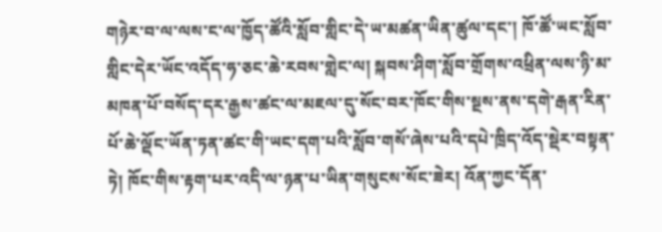གཉེར་བ་ལ་ལས་ང་ལ་ཁྱོད་ཚོའི་སློབ་གླིང་དེ་ཡ་མཚན་ཡིན་ཚུལ་དང་། ཁོ་ཚོ་ཡང་སློབ་གླིང་དེར་ཡོང་འདོད་ཧ་ཅང་ཆེ་རབས་གླེང་ལ། སྐབས་ཤིག་སློབ་གྲོགས་འཕྲིན་ལས་ཉི་མ་མཁན་པོ་བསོད་དར་རྒྱས་ཚང་ལ་མཇལ་དུ་སོང་བར་ཁོང་གིས་སྔས་ནས་དགེ་རྒན་རིན་པོ་ཆེ་ལྡོང་ཡོན་ཏན་ཚང་གི་ཡང་དག་པའི་སློབ་གསོ་ཞེས་པའི་དཔེ་ཁྲིད་འོད་སྡེར་བསྟན་ཏེ། ཁོང་གིས་རྟག་པར་འདི་ལ་ཉན་པ་ཡིན་གསུངས་སོང་ཟེར། འོན་ཀྱང་དོན་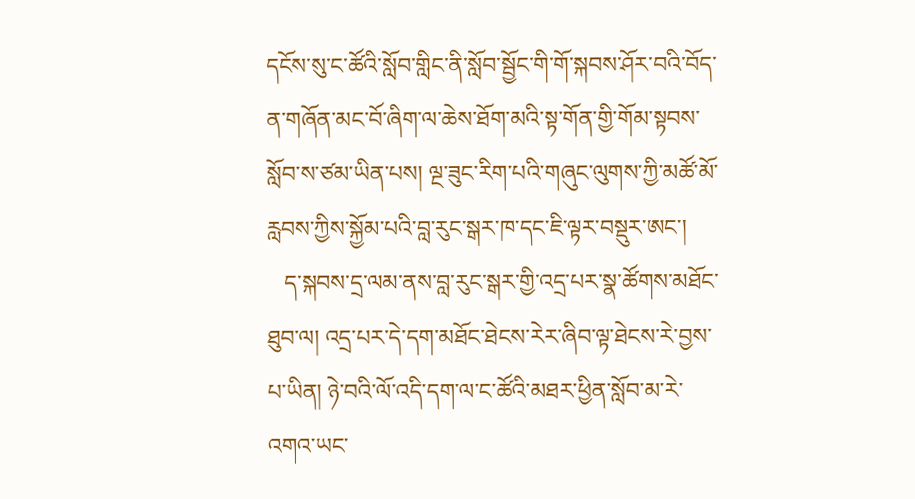དངོས་སུ་ང་ཚོའི་སློབ་གླིང་ནི་སློབ་སྦྱོང་གི་གོ་སྐབས་ཤོར་བའི་བོད་ན་གཞོན་མང་བོ་ཞིག་ལ་ཆེས་ཐོག་མའི་སྟ་གོན་གྱི་གོམ་སྟབས་སློབ་ས་ཙམ་ཡིན་པས། ལྔ་ཟུང་རིག་པའི་གཞུང་ལུགས་ཀྱི་མཚོ་མོ་རླབས་ཀྱིས་སྐྱོམ་པའི་བླ་རུང་སྒར་ཁ་དང་ཇི་ལྟར་བསྡུར་ཨང་།
   ད་སྐབས་དྲ་ལམ་ནས་བླ་རུང་སྒར་གྱི་འདྲ་པར་སྣ་ཚོགས་མཐོང་ཐུབ་ལ། འདྲ་པར་དེ་དག་མཐོང་ཐེངས་རེར་ཞིབ་ལྟ་ཐེངས་རེ་བྱས་པ་ཡིན། ཉེ་བའི་ལོ་འདི་དག་ལ་ང་ཚོའི་མཐར་ཕྱིན་སློབ་མ་རེ་འགའ་ཡང་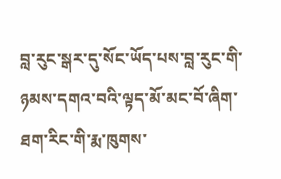བླ་རུང་སྒར་དུ་སོང་ཡོད་པས་བླ་རུང་གི་ཉམས་དགའ་བའི་ལྟད་མོ་མང་བོ་ཞིག་ཐག་རིང་གི་རྨ་ཁུགས་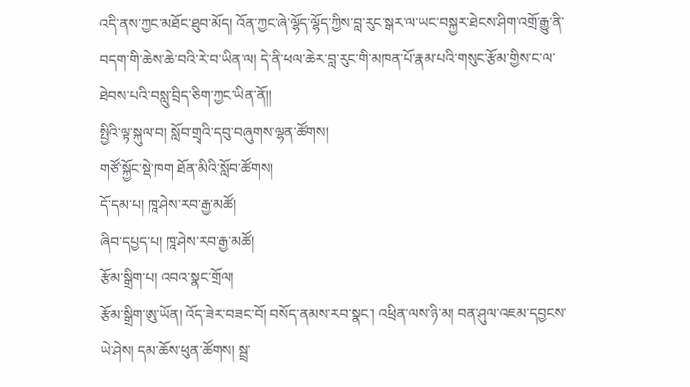འདི་ནས་ཀྱང་མཐོང་ཐུབ་མོད། འོན་ཀྱང་ཞེ་ལྷོད་ལྷོད་ཀྱིས་བླ་རུང་སྒར་ལ་ཡང་བསྐྱར་ཐེངས་ཤིག་འགྲོ་རྒྱུ་ནི་བདག་གི་ཆེས་ཆེ་བའི་རེ་བ་ཡིན་ལ། དེ་ནི་ཕལ་ཆེར་བླ་རུང་གི་མཁན་པོ་རྣམ་པའི་གསུང་རྩོམ་གྱིས་ང་ལ་ཐེབས་པའི་བསླུ་བྲིད་ཅིག་ཀྱང་ཡིན་ནོ།།
སྤྱིའི་ལྟ་སྐུལ་བ། སློབ་གྲྭའི་དབུ་བཞུགས་ལྷན་ཚོགས།
གཙོ་སྐྱོང་སྡེ་ཁག ཐོན་མིའི་སློབ་ཚོགས།
དོ་དམ་པ། ཁཱ་ཤེས་རབ་རྒྱ་མཚོ།
ཞིབ་དཔྱད་པ། ཁཱ་ཤེས་རབ་རྒྱ་མཚོ།
རྩོམ་སྒྲིག་པ། འབའ་སྣང་གྲོལ།
རྩོམ་སྒྲིག་ཨུ་ཡོན། འོད་ཟེར་བཟང་བོ། བསོད་ནམས་རབ་སྣང་། འཕྲིན་ལས་ཉི་མ། བན་ཤུལ་འཇམ་དབྱངས་ཡེ་ཤེས། དམ་ཆོས་ཕུན་ཚོགས། སྦྲ་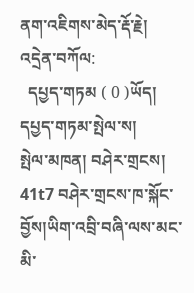ནག་འཇིགས་མེད་རྡོ་རྗེ།
འདྲེན་བཀོལ:
  དཔྱད་གཏམ ( 0 )ཡོད།
དཔྱད་གཏམ་སྤེལ་ས།
སྤེལ་མཁན། བཤེར་གྲངས། 41t7 བཤེར་གྲངས་ཁ་སྐོང་བྱོས།ཡིག་འབྲི་བཞི་ལས་མང་མི་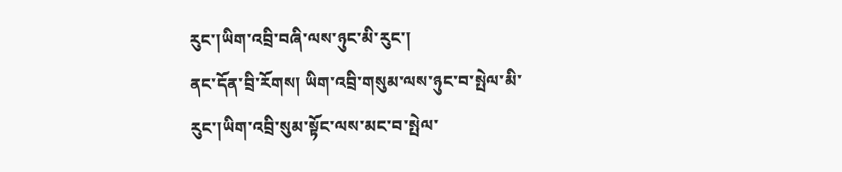རུང་།ཡིག་འབྲི་བཞི་ལས་ཉུང་མི་རུང་།
ནང་དོན་བྲི་རོགས། ཡིག་འབྲི་གསུམ་ལས་ཉུང་བ་སྤེལ་མི་རུང་།ཡིག་འབྲི་སུམ་སྟོང་ལས་མང་བ་སྤེལ་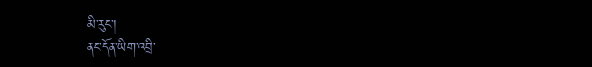མི་རུང་།
ནང་དོན་ཡིག་འབྲི་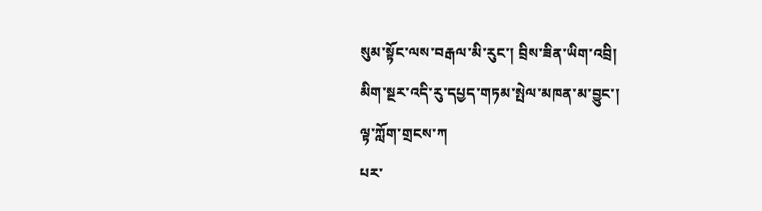སུམ་སྟོང་ལས་བརྒལ་མི་རུང་། བྲིས་ཟིན་ཡིག་འབྲི།
མིག་སྔར་འདི་རུ་དཔྱད་གཏམ་སྤེལ་མཁན་མ་བྱུང་།
ལྟ་ཀློག་གྲངས་ཀ
པར་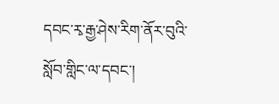དབང་རྭ་རྒྱ་ཤེས་རིག་ནོར་བུའི་སློབ་གླིང་ལ་དབང་།